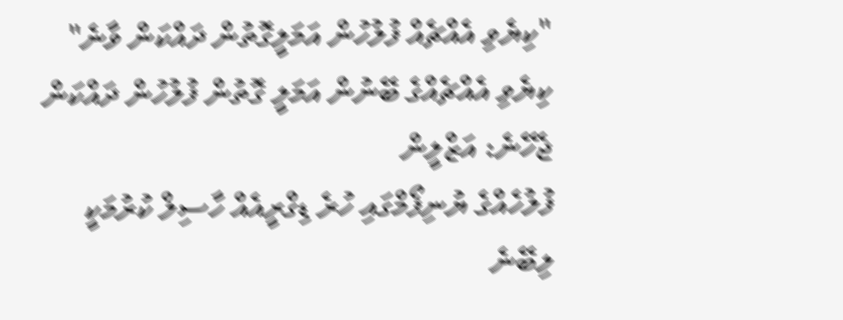"ކިޔެވި އެއްޗެއް ފުލުހުން އަމަލީގޮތުން ދައްކަން ވާނެ"
ކިޔެވި އެއްޗެއްގެ ބޭނުން އަމަލީ ގޮތުން ފުލުހުން ދައްކަން ޖެހޭނެ: އަޒްލީން
ފުލުހެއްގެ ޔުނިފޯމްގައި ހުރެ ޑިގްރީއެއް ހާސިލް ކުރުމަކީ ލިބޭނެ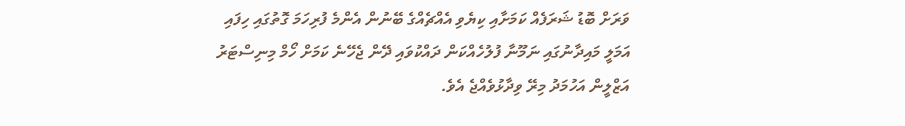ވަރަށް ބޮޑު ޝަރަފެއް ކަމަށާއި ކިޔެވި އެއްޗެއްގެ ބޭނުން އެންމެ ފުރިހަމަ ގޮތުގައި ހިފައި އަމަލީ މައިދާނުގައި ނަމޫނާ ފުލުހެއްކަން ދައްކުވައި ދޭން ޖެހޭނެ ކަމަށް ހޯމް މިނިސްޓަރު އަޒްލީން އަހުމަދު މިރޭ ވިދާޅުވެއްޖެ އެވެ.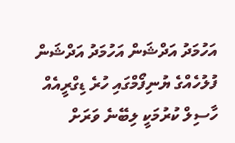އަހުމަދު އަދްޝަން އަހުމަދު އަދްޝަން
ފުލުހެއްގެ ޔުނިފޯމްގައި ހުރެ ޑިގްރީއެއް ހާސިލް ކުރުމަކީ ލިބޭނެ ވަރަށް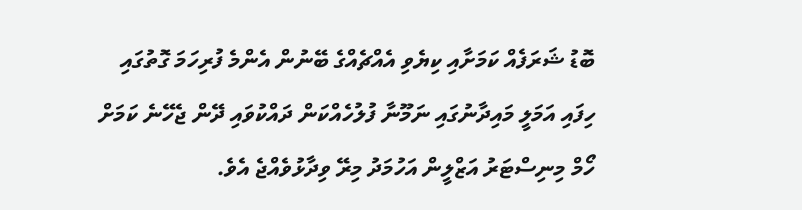ބޮޑު ޝަރަފެއް ކަމަށާއި ކިޔެވި އެއްޗެއްގެ ބޭނުން އެންމެ ފުރިހަމަ ގޮތުގައި ހިފައި އަމަލީ މައިދާނުގައި ނަމޫނާ ފުލުހެއްކަން ދައްކުވައި ދޭން ޖެހޭނެ ކަމަށް ހޯމް މިނިސްޓަރު އަޒްލީން އަހުމަދު މިރޭ ވިދާޅުވެއްޖެ އެވެ.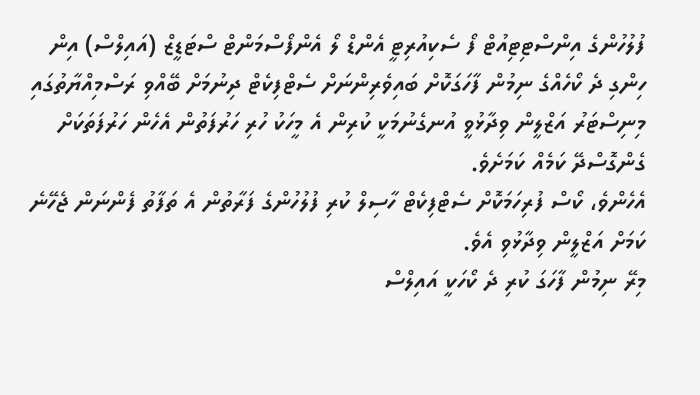ފުލުހުންގެ އިންސްޓިޓިއުޓް ފޯ ސެކިއުރިޓީ އެންޑް ލޯ އެންފޯސްމަންޓް ސްޓަޑީޒް (އައިލްސް) އިން ހިންގި ދެ ކޯހެއްގެ ނިމުން ފާހަގަކޮށް ބައިވެރިންނަށް ސެޓްފިކެޓް ދިނުމަށް ބޭއްވި ރަސްމިއްޔާތުގައި މިނިސްޓަރު އަޒްލީން ވިދާޅުވީ އުނގެނުމަކީ ކުރިން އެ މީހަކު ހުރި ހަރުފަތުން އެހެން ހަރުފަތަކަށް ގެންގޮސްދޭ ކަމެއް ކަމަށެވެ.
އެހެންވެ، ކޯސް ފުރިހަމަކޮށް ސެޓްފިކެޓް ހާސިލް ކުރި ފުލުހުންގެ ފަރާތުން އެ ތަފާތު ފެންނަން ޖެހޭނެ ކަމަށް އަޒްލީން ވިދާޅުވި އެވެ.
މިރޭ ނިމުން ފާހަގަ ކުރި ދެ ކޯހަކީ އައިލްސް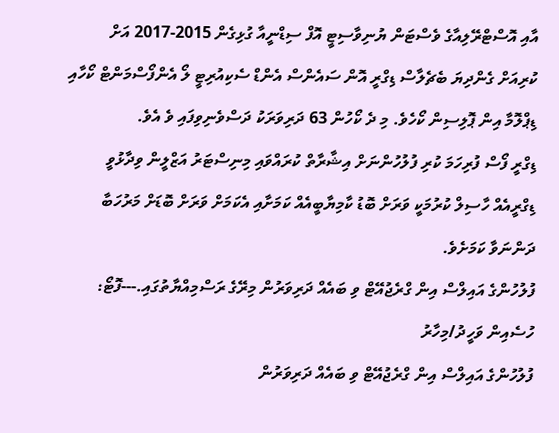އާއި އޮސްޓްރޭލިއާގެ ވެސްޓަން ޔުނިވާސިޓީ އޮފް ސިޑްނީއާ ގުޅިގެން 2015-2017 އަށް ކުރިއަށް ގެންދިޔަ ބެޗެލާސް ޑިގްރީ އޮން ސައެންސް އެންޑް ސެކިއުރިޓީ ލޯ އެންފޯސްމަންޓް ކޯހާއި ޑިޕްލޮމާ އިން ޕޮލިސިން ކޯހެވެ. މި ދެ ކޯހުން 63 ދަރިވަރަކު ދަސްވެނިވިފައި ވެ އެވެ.
ޑިގްރީ ފޯސް ފުރިހަމަ ކުރި ފުލުހުންނަށް އިޝާރާތް ކުރައްވައި މިނިސްޓަރު އަޒްލީން ވިދާޅުވީ ޑިގްރީއެއް ހާސިލް ކުރުމަކީ ވަރަށް ބޮޑު ކާމިޔާބީއެއް ކަމަށާއި އެކަމަށް ވަރަށް ބޮޑަށް މަރުހަބާ ދަންނަވާ ކަމަށެވެ.
ފުލުހުންގެ އައިލްސް އިން ގްރެޖުއޭޓް ވި ބައެއް ދަރިވަރުން މިރޭގެ ރަސްމިއްޔާތުގައި.---ފޮޓޯ: ހުސެއިން ވަހީދު/މިހާރު
ފުލުހުންގެ އައިލްސް އިން ގްރެޖުއޭޓް ވި ބައެއް ދަރިވަރުން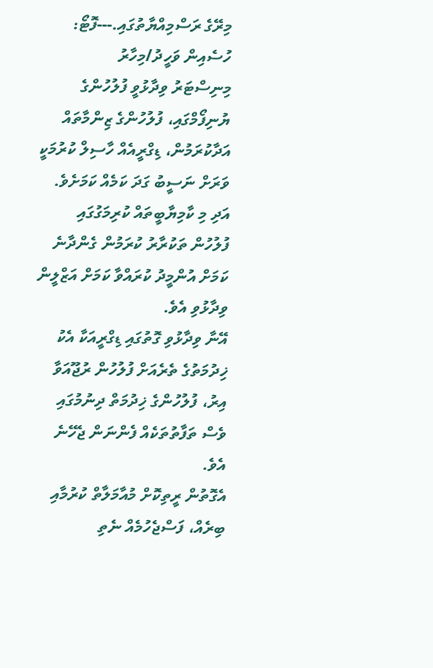މިރޭގެ ރަސްމިއްޔާތުގައި.---ފޮޓޯ: ހުސެއިން ވަހީދު/މިހާރު
މިނިސްޓަރު ވިދާޅުވީ ފުލުހުންގެ ޔުނިފޯމްގައި، ފުލުހުންގެ ޒިންމާތައް އަދާކުރަމުން، ޑިގްރީއެއް ހާސިލް ކުރުމަކީ ވަރަށް ނަސީބު ގަދަ ކަމެއް ކަމަށެވެ. އަދި މި ކާމިޔާބީތައް ކުރިމަގުގައި ފުލުހުން ތަކުރާރު ކުރަމުން ގެންދާނެ ކަމަށް އުންމީދު ކުރައްވާ ކަމަށް އަޒްލީން ވިދާޅުވި އެވެ.
އޭނާ ވިދާޅުވި ގޮތުގައި ޑިގްރީއަކާ އެކު ޚިދުމަތުގެ ތެރެއަށް ފުލުހުން ރުޖޫއަވާ އިރު، ފުލުހުންގެ ޚިދުމަތް ދިނުމުގައި ވެސް ތަފާތުތަކެއް ފެންނަން ޖެހޭނެ އެވެ.
އެގޮތުން ރީތިކޮށް މުއާމަލާތް ކުރުމާއި ބިރެއް، ފަސްޖެހުމެއް ނެތި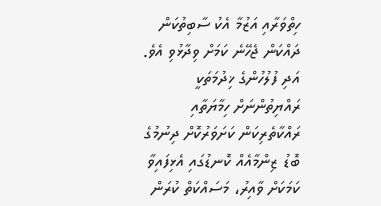ހިތްވަރާއި އަޒުމާ އެކު ސާބިތުކަން ދައްކަން ޖެހޭނެ ކަމަށް ވިދާޅުވި އެވެ. އަދި ފުލުހުންގެ ޚިދުމަތަކީ ރައްޔިތުންނަށް ހިމާޔަތާއި ރައްކާތެރިކަން ކަށަވަރުކޮށް ދިނުމުގެ ބޮޑު ޒިންމާއެއް ކޮނޑުގައި އެޅިފައިވާ ކަމަކަށް ވާއިރު، މަސައްކަތް ކުރަން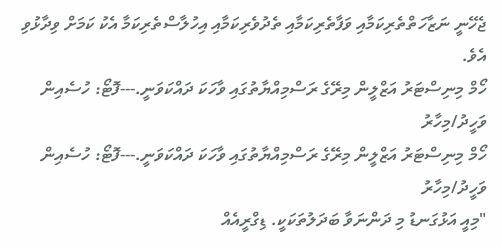ޖެހޭނީ ނަޒާހަތްތެރިކަމާއި ވަފާތެރިކަމާއި ތެދުވެރިކަމާއި އިހުލާސްތެރިކަމާ އެކު ކަމަށް ވިދާޅުވި އެވެ.
ހޯމް މިނިސްޓަރު އަޒްލީން މިރޭގެ ރަސްމިއްޔާތުގައި ވާހަކަ ދައްކަވަނީ.---ފޮޓޯ: ހުސެއިން ވަހީދު/މިހާރު
ހޯމް މިނިސްޓަރު އަޒްލީން މިރޭގެ ރަސްމިއްޔާތުގައި ވާހަކަ ދައްކަވަނީ.---ފޮޓޯ: ހުސެއިން ވަހީދު/މިހާރު
"މިއީ އަޅުގަނޑު މި ދަންނަވާ ބަދަލުތަކަކީ. ޑިގްރީއެއް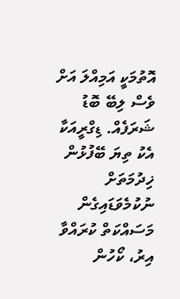އޮތުމަކީ އަމިއްލަ އަށް ވެސް ލިބޭ ބޮޑު ޝަރަފެއް. ޑިގްރީއަކާ އެކު ތިޔަ ބޭފުޅުން ޚިދުމަތަށް ނުކުމެވަޑައިގެން މަސައްކަތް ކުރައްވާ އިރު، ކޯހުން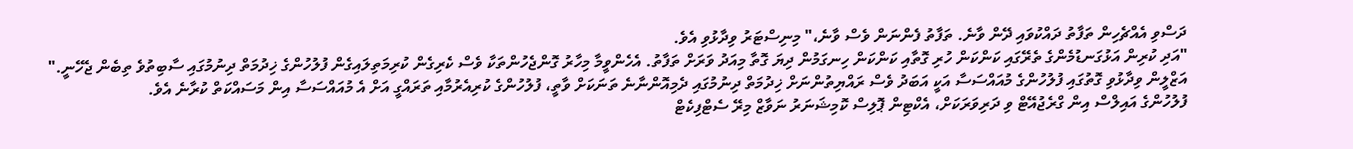ދަސްވި އެއްޗެހިން ތަފާތު ދައްކުވައި ދޭން ވާނެ. ތަފާތު ފެންނަން ވެސް ވާނެ،" މިނިސްޓަރު ވިދާޅުވި އެވެ.
"އަދި ކުރިން އަޅުގަނޑުމެންގެ ތެރޭގައި ކަންކަން ހުރި ގޮތާއި ކަންކަން ހިނގަމުން ދިޔަ ގޮތާ މިއަދު ވަރަށް ތަފާތު. އެހެންވީމާ މިހާރު ގޮންޖެހުންތަކާ ވެސް ކެރިގެން ކުރިމަތިލައިގެން ފުލުހުންގެ ޚިދުމަތް ދިނުމުގައި ސާބިތުވެ ތިބެން ޖެހޭނީ."
އަޒްލީން ވިދާޅުވި ގޮތުގައި ފުލުހުންގެ މުއައްސަސާ އަކީ އަބަދު ވެސް ރައްޔިތުންނަށް ޚިދުމަތް ދިނުމުގައި ދެމިއޮންނާނެ ތަނަކަށް ވާތީ، ފުލުހުންގެ ކުރިއެރުމާއި ތަރައްގީ އަށް އެ މުއައްސަސާ އިން މަސައްކަތް ކުރާނެ އެވެ.
ފުލުހުންގެ އައިލްސް އިން ގްރެޖުއޭޓް ވި ދަރިވަރަކަށް، އެކްޓިން ޕޮލިސް ކޮމިޝަނަރު ނަވާޒް މިރޭ ސެޓްފިކެޓް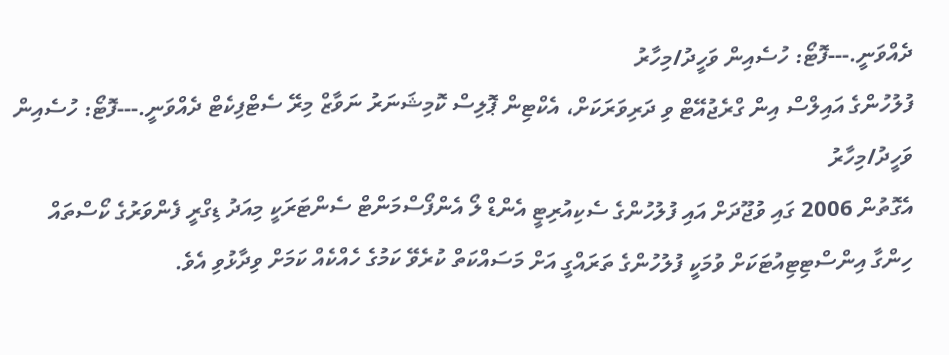ދެއްވަނީ.---ފޮޓޯ: ހުސެއިން ވަހީދު/މިހާރު
ފުލުހުންގެ އައިލްސް އިން ގްރެޖުއޭޓް ވި ދަރިވަރަކަށް، އެކްޓިން ޕޮލިސް ކޮމިޝަނަރު ނަވާޒް މިރޭ ސެޓްފިކެޓް ދެއްވަނީ.---ފޮޓޯ: ހުސެއިން ވަހީދު/މިހާރު
އެގޮތުން 2006 ގައި ވުޖޫދަށް އައި ފުލުހުންގެ ސެކިއުރިޓީ އެންޑް ލޯ އެންފޯސްމަންޓް ސެންޓަރަކީ މިއަދު ޑިގްރީ ފެންވަރުގެ ކޯސްތައް ހިންގާ އިންސްޓިޓިއުޓަކަށް ވުމަކީ ފުލުހުންގެ ތަރައްގީ އަށް މަސައްކަތް ކުރެވޭ ކަމުގެ ހެއްކެއް ކަމަށް ވިދާޅުވި އެވެ.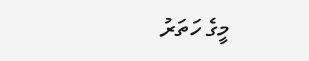މީގެ ހަތަރު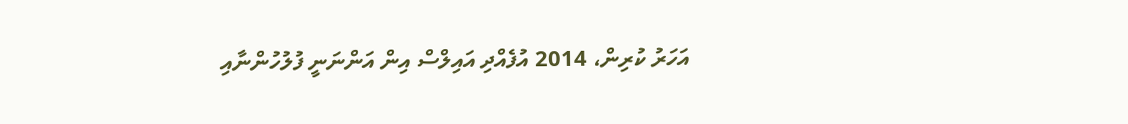އަހަރު ކުރިން، 2014 އުފެއްދި އައިލްސް އިން އަންނަނީ ފުލުހުންނާއި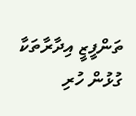ތަންފީޒީ އިދާރާތަކާ ގުޅުން ހުރި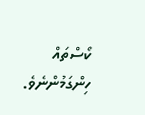ކޯސްތައް ހިންގަމުންނެވެ.